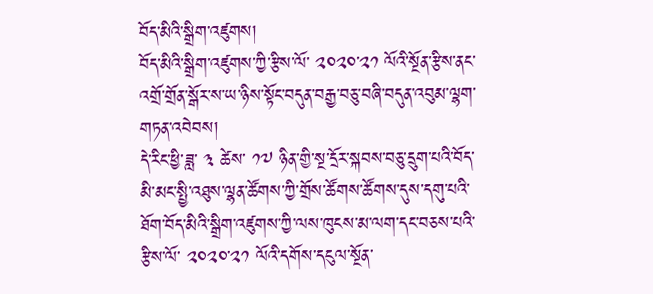བོད་མིའི་སྒྲིག་འཛུགས།
བོད་མིའི་སྒྲིག་འཛུགས་ཀྱི་རྩིས་ལོ་ ༢༠༢༠་༢༡ ལོའི་སྔོན་རྩིས་ནང་འགྲོ་གྲོན་སྒོར་ས་ཡ་ཉིས་སྟོང་བདུན་བརྒྱ་བཅུ་བཞི་བདུན་འབུམ་ལྷག་གཏན་འབེབས།
དེ་རིང་ཕྱི་ཟླ་ ༣ ཚེས་ ༡༧ ཉིན་གྱི་སྔ་དྲོར་སྐབས་བཅུ་དྲུག་པའི་བོད་མི་མང་སྤྱི་འཐུས་ལྷན་ཚོགས་ཀྱི་གྲོས་ཚོགས་ཚོགས་དུས་དགུ་པའི་ཐོག་བོད་མིའི་སྒྲིག་འཛུགས་ཀྱི་ལས་ཁུངས་མ་ལག་དང་བཅས་པའི་རྩིས་ལོ་ ༢༠༢༠་༢༡ ལོའི་དགོས་དངུལ་སྔོན་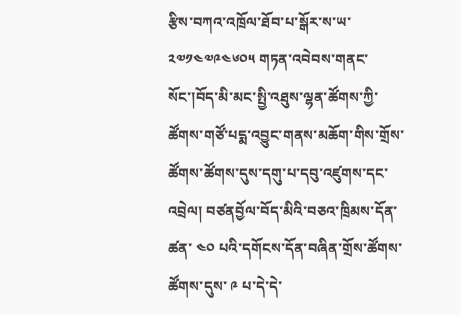རྩིས་བཀའ་འཁྲོལ་ཐོབ་པ་སྒོར་ས་ཡ་༢༧༡༤༧༩༤༦༠༥ གཏན་འབེབས་གནང་སོང་།བོད་མི་མང་སྤྱི་འཐུས་ལྷན་ཚོགས་ཀྱི་ཚོགས་གཙོ་པདྨ་འབྱུང་གནས་མཆོག་གིས་གྲོས་ཚོགས་ཚོགས་དུས་དགུ་པ་དབུ་འཛུགས་དང་འབྲེལ། བཙནབྱོལ་བོད་མིའི་བཅའ་ཁྲིམས་དོན་ཚན་ ༤༠ པའི་དགོངས་དོན་བཞིན་གྲོས་ཚོགས་ཚོགས་དུས་ ༩ པ་དེ་དེ་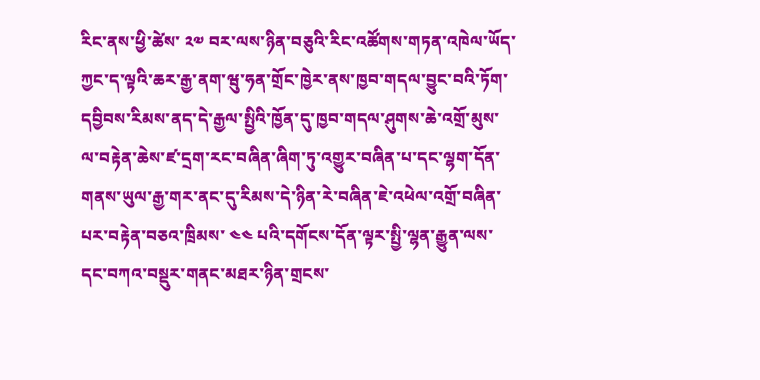རིང་ནས་ཕྱི་ཚེས་ ༢༧ བར་ལས་ཉིན་བཅུའི་རིང་འཚོགས་གཏན་འཁེལ་ཡོད་ཀྱང་ད་ལྟའི་ཆར་རྒྱ་ནག་ཝུ་ཧན་གྲོང་ཁྱེར་ནས་ཁྱབ་གདལ་བྱུང་བའི་ཏོག་དབྱིབས་རིམས་ནད་དེ་རྒྱལ་སྤྱིའི་ཁྱོན་དུ་ཁྱབ་གདལ་ཤུགས་ཆེ་འགྲོ་མུས་ལ་བརྟེན་ཆེས་ཛ་དྲག་རང་བཞིན་ཞིག་ཏུ་འགྱུར་བཞིན་པ་དང་ལྷག་དོན་གནས་ཡུལ་རྒྱ་གར་ནང་དུ་རིམས་དེ་ཉིན་རེ་བཞིན་ཇེ་འཕེལ་འགྲོ་བཞིན་པར་བརྟེན་བཅའ་ཁྲིམས་ ༤༤ པའི་དགོངས་དོན་ལྟར་སྤྱི་ལྷན་རྒྱུན་ལས་དང་བཀའ་བསྡུར་གནང་མཐར་ཉིན་གྲངས་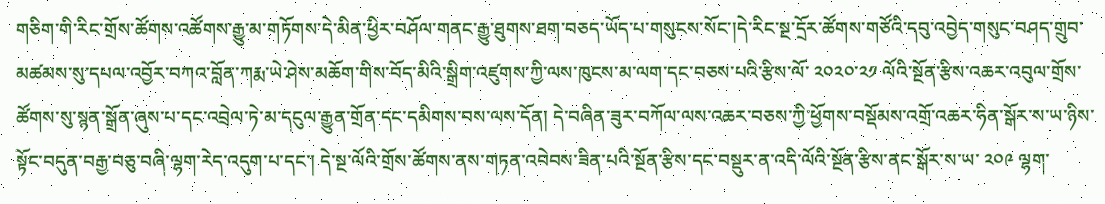གཅིག་གི་རིང་གྲོས་ཚོགས་འཚོགས་རྒྱུ་མ་གཏོགས་དེ་མིན་ཕྱིར་བཤོལ་གནང་རྒྱུ་ཐུགས་ཐག་བཅད་ཡོད་པ་གསུངས་སོང་།དེ་རིང་སྔ་དྲོར་ཚོགས་གཙོའི་དབུ་འབྱེད་གསུང་བཤད་གྲུབ་མཚམས་སུ་དཔལ་འབྱོར་བཀའ་བློན་ཀརྨ་ཡེ་ཤེས་མཆོག་གིས་བོད་མིའི་སྒྲིག་འཛུགས་ཀྱི་ལས་ཁུངས་མ་ལག་དང་བཅས་པའི་རྩིས་ལོ་ ༢༠༢༠་༢༡ ལོའི་སྔོན་རྩིས་འཆར་འབུལ་གྲོས་ཚོགས་སུ་སྙན་སྒྲོན་ཞུས་པ་དང་འབྲེལ་ཏེ་མ་དངུལ་རྒྱུན་གྲོན་དང་དམིགས་བས་ལས་དོན། དེ་བཞིན་ཟུར་བཀོལ་ལས་འཆར་བཅས་ཀྱི་ཕྱོགས་བསྡོམས་འགྲོ་འཆར་ཧིན་སྒོར་ས་ཡ་ཉིས་སྟོང་བདུན་བརྒྱ་བཅུ་བཞི་ལྷག་རེད་འདུག་པ་དང་། དེ་སྔ་ལོའི་གྲོས་ཚོགས་ནས་གཏན་འབེབས་ཟིན་པའི་སྔོན་རྩིས་དང་བསྡུར་ན་འདི་ལོའི་སྔོན་རྩིས་ནང་སྒོར་ས་ཡ་ ༢༠༩ ལྷག་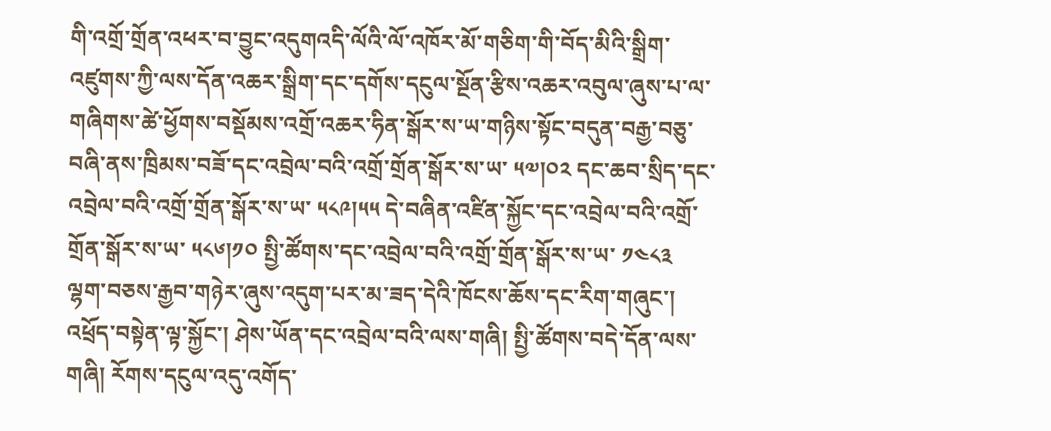གི་འགྲོ་གྲོན་འཕར་བ་བྱུང་འདུགའདི་ལོའི་ལོ་འཁོར་མོ་གཅིག་གི་བོད་མིའི་སྒྲིག་འཛུགས་ཀྱི་ལས་དོན་འཆར་སྒྲིག་དང་དགོས་དངུལ་སྔོན་རྩིས་འཆར་འབུལ་ཞུས་པ་ལ་གཞིགས་ཚེ་ཕྱོགས་བསྡོམས་འགྲོ་འཆར་ཧིན་སྒོར་ས་ཡ་གཉིས་སྟོང་བདུན་བརྒྱ་བཅུ་བཞི་ནས་ཁྲིམས་བཟོ་དང་འབྲེལ་བའི་འགྲོ་གྲོན་སྒོར་ས་ཡ་ ༥༧།༠༢ དང་ཆབ་སྲིད་དང་འབྲེལ་བའི་འགྲོ་གྲོན་སྒོར་ས་ཡ་ ༥༨༩།༥༥ དེ་བཞིན་འཛིན་སྐྱོང་དང་འབྲེལ་བའི་འགྲོ་གྲོན་སྒོར་ས་ཡ་ ༥༨༦།༡༠ སྤྱི་ཚོགས་དང་འབྲེལ་བའི་འགྲོ་གྲོན་སྒོར་ས་ཡ་ ༡༤༨༣ ལྷག་བཅས་རྒྱབ་གཉེར་ཞུས་འདུག་པར་མ་ཟད་དེའི་ཁོངས་ཆོས་དང་རིག་གཞུང་། འཕྲོད་བསྟེན་ལྟ་སྐྱོང་། ཤེས་ཡོན་དང་འབྲེལ་བའི་ལས་གཞི། སྤྱི་ཚོགས་བདེ་དོན་ལས་གཞི། རོགས་དངུལ་འདུ་འགོད་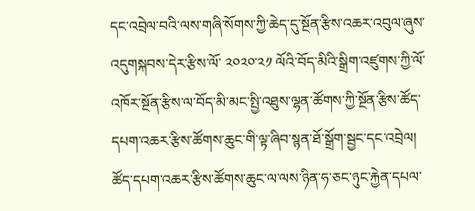དང་འབྲེལ་བའི་ལས་གཞི་སོགས་ཀྱི་ཆེད་དུ་སྔོན་རྩིས་འཆར་འབུལ་ཞུས་འདུགསྐབས་དེར་རྩིས་ལོ་ ༢༠༢༠་༢༡ ལོའི་བོད་མིའི་སྒྲིག་འཛུགས་ཀྱི་ལོ་འཁོར་སྔོན་རྩིས་ལ་བོད་མི་མང་སྤྱི་འཐུས་ལྷན་ཚོགས་ཀྱི་སྔོན་རྩིས་ཚོད་དཔག་འཆར་རྩིས་ཚོགས་ཆུང་གི་ལྟ་ཞིབ་སྙན་ཐོ་སྒྲོག་སྦྱང་དང་འབྲེལ། ཚོད་དཔག་འཆར་རྩིས་ཚོགས་ཆུང་ལ་ལས་ཉིན་ཧ་ཅང་ཉུང་རྐྱེན་དཔལ་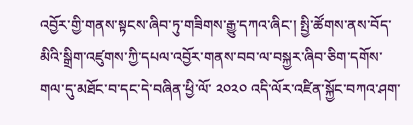འབྱོར་གྱི་གནས་སྟངས་ཞིབ་ཏུ་གཟིགས་རྒྱུ་དཀའ་ཞིང་། སྤྱི་ཚོགས་ནས་བོད་མིའི་སྒྲིག་འཛུགས་ཀྱི་དཔལ་འབྱོར་གནས་བབ་ལ་བསྐྱར་ཞིབ་ཅིག་དགོས་གལ་དུ་མཐོང་བ་དང་དེ་བཞིན་ཕྱི་ལོ་ ༢༠༢༠ འདི་ལོར་འཛིན་སྐྱོང་བཀའ་ཤག་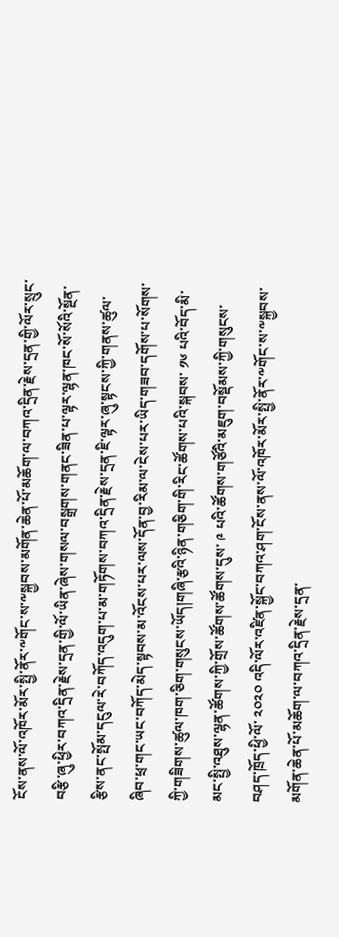ངོས་ནས་ལོ་འཁོར་མོར་སྤྱི་ནོར་༸གོང་ས་༸སྐྱབས་མགོན་ཆེན་པོ་མཆོག་ལ་བཀའ་དྲིན་རྗེས་དྲན་གྱི་ལོར་སྲུང་བརྩི་ཞུ་ཕྱིར་བཀའ་དྲིན་རྗེས་དྲན་གྱི་ལོ་ཡིན་ཞེས་གསལ་བསྒྲགས་གནང་ཟིན་པ་ལྟར་ལྷན་ཁང་སོ་སོའི་སྔོན་རྩིས་ནང་སྤོམ་དངུལ་རེ་བཀོད་འདུག་པ་མ་གཏོགས་བཀའ་དྲིན་རྗེས་དྲན་ཇི་ལྟར་ཞུ་སྟངས་ཀྱི་གནས་ཚུལ་ཞིབ་ཕྲ་གང་ཡང་བཀོད་མེད་སྟབས་མ་འོངས་པར་ལས་དོན་བྱ་རིམ་ལ་ངེས་པར་ཡིད་གཟབ་དགོས་པ་སོགས་ཀྱི་གཟིགས་ཚུལ་ཁག་ཅིག་གསུངས་ཡོད།གཞི་རྩའི་ཉིན་གཅིག་གི་རིང་ཚོགས་པའི་སྐབས་ ༡༦ པའི་བོད་མི་མང་སྤྱི་འཐུས་ལྷན་ཚོགས་ཀྱི་གྲོས་ཚོགས་ཚོགས་དུས་ ༩ པའི་ཚོགས་གཙོའི་མཇུག་བསྡོམས་ཀྱི་གསུངས་བཤད་ཁྲོད་ཕྱི་ལོ་ ༢༠༢༠ འདི་ལོར་འཛིན་སྐྱོང་བཀའ་ཤག་ངོས་ནས་ལོ་འཁོར་མོར་སྤྱི་ནོར་༸གོང་ས་༸སྐྱབས་མགོན་ཆེན་པོ་མཆོག་ལ་བཀའ་དྲིན་རྗེས་དྲན་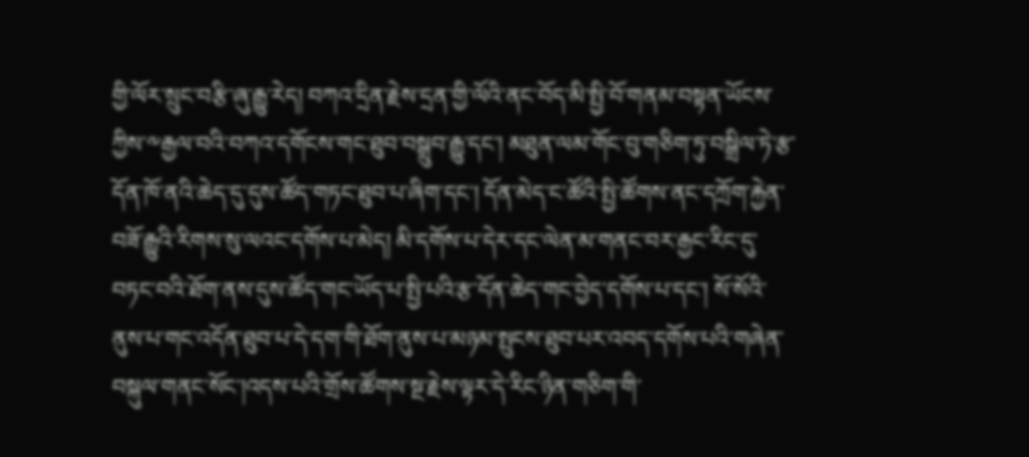གྱི་ལོར་སྲུང་བརྩི་ཞུ་རྒྱུ་རེད། བཀའ་དྲིན་རྗེས་དྲན་གྱི་ལོའི་ནང་བོད་མི་སྤྱི་བོ་གནམ་བསྟན་ཡོངས་ཀྱིས་༸རྒྱལ་བའི་བཀའ་དགོངས་གང་ཐུབ་བསྒྲུབ་རྒྱུ་དང་། མཐུན་ལམ་གོང་བུ་གཅིག་ཏུ་བསྒྲིལ་ཏེ་རྩ་དོན་ཁོ་ནའི་ཆེད་དུ་དུས་ཚོད་གཏང་ཐུབ་པ་ཞིག་དང་། དོན་མེད་ང་ཚོའི་སྤྱི་ཚོགས་ནང་དཀྲོག་རྐྱེན་བཟོ་རྒྱུའི་རིགས་སུ་ལའང་དགོས་པ་མེད། མི་དགོས་པ་དེར་དང་ལེན་མ་གནང་བར་རྒྱང་རིང་དུ་བཏང་བའི་ཐོག་ནས་དུས་ཚོད་གང་ཡོད་པ་སྤྱི་པའི་རྩ་དོན་ཆེད་གང་བྱེད་དགོས་པ་དང་། སོ་སོའི་ནུས་པ་གང་འདོན་ཐུབ་པ་དེ་དག་གི་ཐོག་ནུས་པ་མཉམ་སྤུངས་ཐུབ་པར་འབད་དགོས་པའི་གཞེན་བསྐུལ་གནང་སོང་།འདས་པའི་གྲོས་ཚོགས་སྔ་རྗེས་ལྟར་དེ་རིང་ཉིན་གཅིག་གི་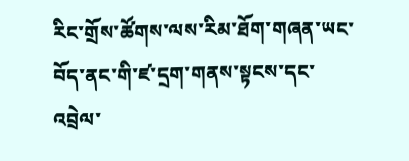རིང་གྲོས་ཚོགས་ལས་རིམ་ཐོག་གཞན་ཡང་བོད་ནང་གི་ཛ་དྲག་གནས་སྟངས་དང་འབྲེལ་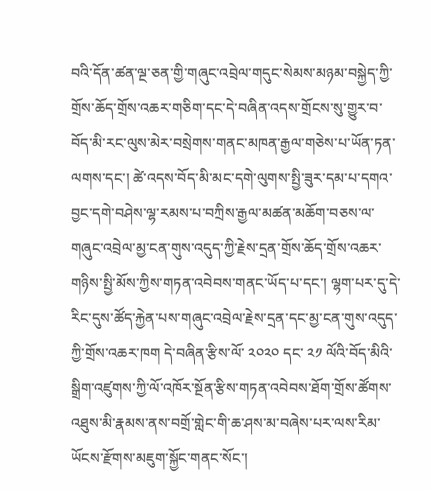བའི་དོན་ཚན་ལྔ་ཅན་གྱི་གཞུང་འབྲེལ་གདུང་སེམས་མཉམ་བསྐྱེད་ཀྱི་གྲོས་ཆོད་གྲོས་འཆར་གཅིག་དང་དེ་བཞིན་འདས་གྲོངས་སུ་གྱུར་བ་བོད་མི་རང་ལུས་མེར་བསྲེགས་གནང་མཁན་རྒྱལ་གཅེས་པ་ཡོན་ཏན་ལགས་དང་། ཚེ་འདས་བོད་མི་མང་དགེ་ལུགས་སྤྱི་ཟུར་དམ་པ་དགའ་བྱང་དགེ་བཤེས་ལྷ་རམས་པ་བཀྲིས་རྒྱལ་མཚན་མཆོག་བཅས་ལ་གཞུང་འབྲེལ་མྱ་ངན་གུས་འདུད་ཀྱི་རྗེས་དྲན་གྲོས་ཆོད་གྲོས་འཆར་གཉིས་སྤྱི་མོས་ཀྱིས་གཏན་འབེབས་གནང་ཡོད་པ་དང་། ལྷག་པར་དུ་དེ་རིང་དུས་ཚོད་རྐྱེན་པས་གཞུང་འབྲེལ་རྗེས་དྲན་དང་མྱ་ངན་གུས་འདུད་ཀྱི་གྲོས་འཆར་ཁག དེ་བཞིན་རྩིས་ལོ་ ༢༠༢༠ དང་ ༢༡ ལོའི་བོད་མིའི་སྒྲིག་འཛུགས་ཀྱི་ལོ་འཁོར་སྔོན་རྩིས་གཏན་འབེབས་ཐོག་གྲོས་ཚོགས་འཐུས་མི་རྣམས་ནས་བགྲོ་གླེང་གི་ཆ་ཤས་མ་བཞེས་པར་ལས་རིམ་ཡོངས་རྫོགས་མཇུག་སྐྱོང་གནང་སོང་།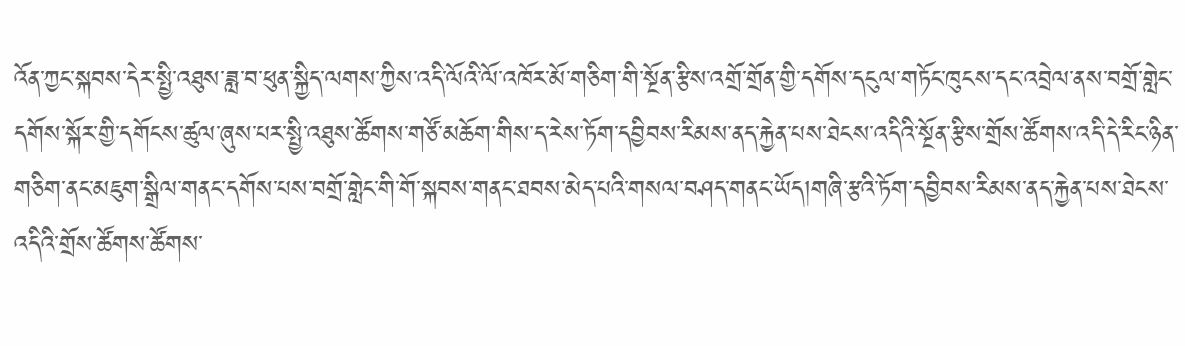འོན་ཀྱང་སྐབས་དེར་སྤྱི་འཐུས་ཟླ་བ་ཕུན་སྐྱིད་ལགས་ཀྱིས་འདི་ལོའི་ལོ་འཁོར་མོ་གཅིག་གི་སྔོན་རྩིས་འགྲོ་གྲོན་གྱི་དགོས་དངུལ་གཏོང་ཁུངས་དང་འབྲེལ་ནས་བགྲོ་གླེང་དགོས་སྐོར་གྱི་དགོངས་ཚུལ་ཞུས་པར་སྤྱི་འཐུས་ཚོགས་གཙོ་མཆོག་གིས་ད་རེས་ཏོག་དབྱིབས་རིམས་ནད་རྐྱེན་པས་ཐེངས་འདིའི་སྔོན་རྩིས་གྲོས་ཚོགས་འདི་དེ་རིང་ཉིན་གཅིག་ནང་མཇུག་སྒྲིལ་གནང་དགོས་པས་བགྲོ་གླེང་གི་གོ་སྐབས་གནང་ཐབས་མེད་པའི་གསལ་བཤད་གནང་ཡོད།གཞི་རྩའི་ཏོག་དབྱིབས་རིམས་ནད་རྐྱེན་པས་ཐེངས་འདིའི་གྲོས་ཚོགས་ཚོགས་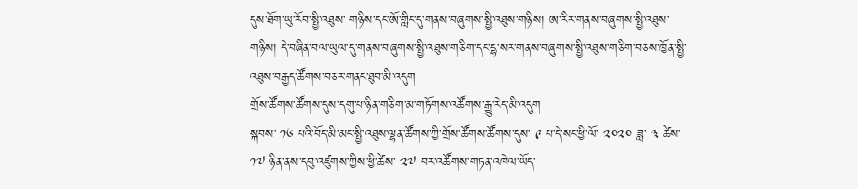དུས་ཐོག་ཡུ་རོབ་སྤྱི་འཐུས་ གཉིས་དང་ཨོ་གླིང་དུ་གནས་བཞུགས་སྤྱི་འཐུས་གཉིས། ཨ་རིར་གནས་བཞུགས་སྤྱི་འཐུས་གཉིས། དེ་བཞིན་བལ་ཡུལ་དུ་གནས་བཞུགས་སྤྱི་འཐུས་གཅིག་དང་དྷ་སར་གནས་བཞུགས་སྤྱི་འཐུས་གཅིག་བཅས་ཁྱོན་སྤྱི་འཐུས་བརྒྱད་ཚོགས་བཅར་གནང་ཐུབ་མི་འདུག
གྲོས་ཚོགས་ཚོགས་དུས་དགུ་པ་ཉིན་གཅིག་མ་གཏོགས་འཚོགས་རྒྱུ་རེད་མི་འདུག
སྐབས་ ༡༦ པའི་བོད་མི་མང་སྤྱི་འཐུས་ལྷན་ཚོགས་ཀྱི་གྲོས་ཚོགས་ཚོགས་དུས་ ༩ པ་དེ་སང་ཕྱི་ལོ་ ༢༠༢༠ ཟླ་ ༣ ཚེས་ ༡༧ ཉིན་ནས་དབུ་འཛུགས་ཀྱིས་ཕྱི་ཚེས་ ༢༧ བར་འཚོགས་གཏན་འཁེལ་ཡོད་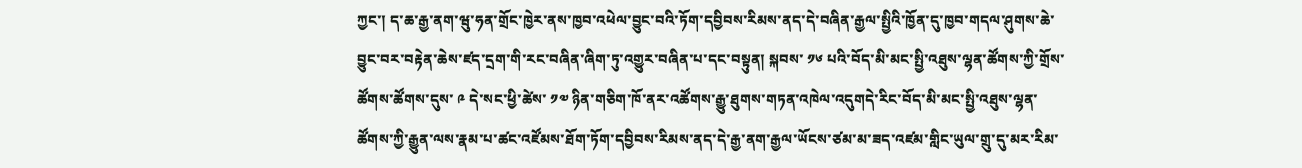ཀྱང་། ད་ཆ་རྒྱ་ནག་ཝུ་ཧན་གྲོང་ཁྱེར་ནས་ཁྱབ་འཕེལ་བྱུང་བའི་ཏོག་དབྱིབས་རིམས་ནད་དེ་བཞིན་རྒྱལ་སྤྱིའི་ཁྱོན་དུ་ཁྱབ་གདལ་ཤུགས་ཆེ་བྱུང་བར་བརྟེན་ཆེས་ཛད་དྲག་གི་རང་བཞིན་ཞིག་ཏུ་འགྱུར་བཞིན་པ་དང་བསྟུན། སྐབས་ ༡༦ པའི་བོད་མི་མང་སྤྱི་འཐུས་ལྷན་ཚོགས་ཀྱི་གྲོས་ཚོགས་ཚོགས་དུས་ ༩ དེ་སང་ཕྱི་ཚེས་ ༡༧ ཉིན་གཅིག་ཁོ་ནར་འཚོགས་རྒྱུ་ཐུགས་གཏན་འཁེལ་འདུགདེ་རིང་བོད་མི་མང་སྤྱི་འཐུས་ལྷན་ཚོགས་ཀྱི་རྒྱུན་ལས་རྣམ་པ་ཚང་འཛོམས་ཐོག་ཏོག་དབྱིབས་རིམས་ནད་དེ་རྒྱ་ནག་རྒྱལ་ཡོངས་ཙམ་མ་ཟད་འཛམ་གླིང་ཡུལ་གྲུ་དུ་མར་རིམ་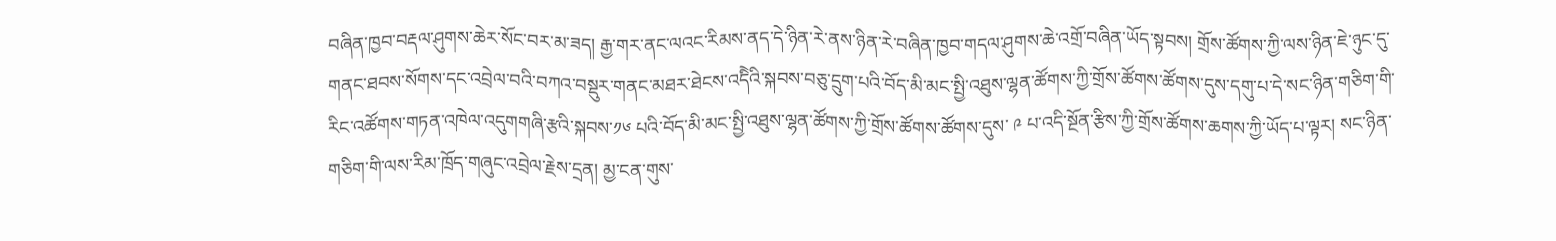བཞིན་ཁྱབ་བརྡལ་ཤུགས་ཆེར་སོང་བར་མ་ཟད། རྒྱ་གར་ནང་ལའང་རིམས་ནད་དེ་ཉིན་རེ་ནས་ཉིན་རེ་བཞིན་ཁྱབ་གདལ་ཤུགས་ཆེ་འགྲོ་བཞིན་ཡོད་སྟབས། གྲོས་ཚོགས་ཀྱི་ལས་ཉིན་ཇེ་ཉུང་དུ་གནང་ཐབས་སོགས་དང་འབྲེལ་བའི་བཀའ་བསྡུར་གནང་མཐར་ཐེངས་འདིེའི་སྐབས་བཅུ་དྲུག་པའི་བོད་མི་མང་སྤྱི་འཐུས་ལྷན་ཚོགས་ཀྱི་གྲོས་ཚོགས་ཚོགས་དུས་དགུ་པ་དེ་སང་ཉིན་གཅིག་གི་རིང་འཚོགས་གཏན་འཁེལ་འདུགགཞི་རྩའི་སྐབས་༡༦ པའི་བོད་མི་མང་སྤྱི་འཐུས་ལྷན་ཚོགས་ཀྱི་གྲོས་ཚོགས་ཚོགས་དུས་ ༩ པ་འདི་སྔོན་རྩིས་ཀྱི་གྲོས་ཚོགས་ཆགས་ཀྱི་ཡོད་པ་ལྟར། སང་ཉིན་གཅིག་གི་ལས་རིམ་ཁྲོད་གཞུང་འབྲེལ་རྗེས་དྲན། མྱ་ངན་གུས་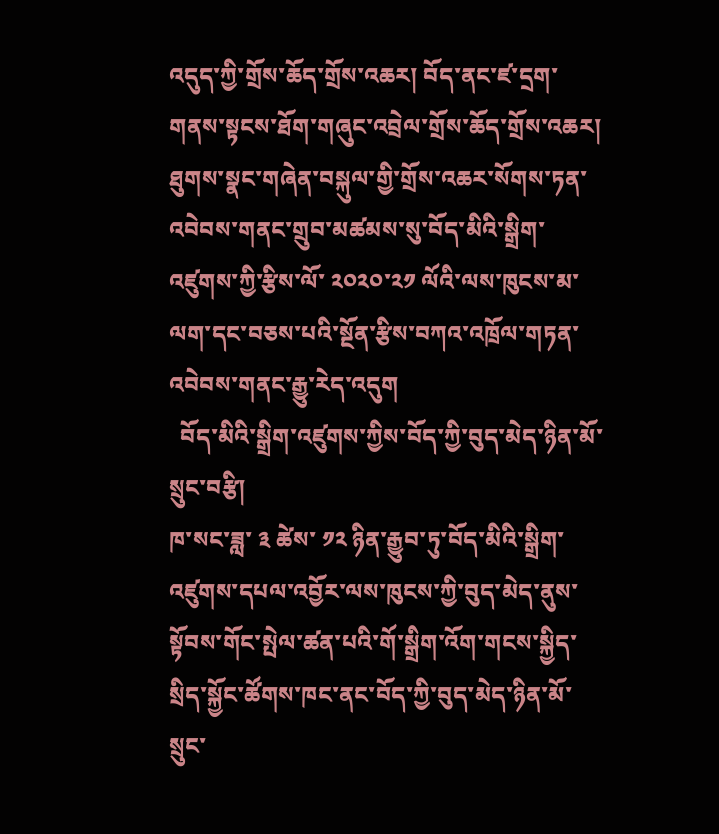འདུད་ཀྱི་གྲོས་ཆོད་གྲོས་འཆར། བོད་ནང་ཛ་དྲག་གནས་སྟངས་ཐོག་གཞུང་འབྲེལ་གྲོས་ཆོད་གྲོས་འཆར། ཐུགས་སྣང་གཞེན་བསྐུལ་གྱི་གྲོས་འཆར་སོགས་ཏན་འབེབས་གནང་གྲུབ་མཚམས་སུ་བོད་མིའི་སྒྲིག་འཛུགས་ཀྱི་རྩིས་ལོ་ ༢༠༢༠་༢༡ ལོའི་ལས་ཁུངས་མ་ལག་དང་བཅས་པའི་སྔོན་རྩིས་བཀའ་འཁྲོལ་གཏན་འབེབས་གནང་རྒྱུ་རེད་འདུག
  བོད་མིའི་སྒྲིག་འཛུགས་ཀྱིས་བོད་ཀྱི་བུད་མེད་ཉིན་མོ་སྲུང་བརྩི།
ཁ་སང་ཟླ་ ༣ ཚེས་ ༡༢ ཉིན་རྒྱུབ་ཏུ་བོད་མིའི་སྒྲིག་འཛུགས་དཔལ་འབྱོར་ལས་ཁུངས་ཀྱི་བུད་མེད་ནུས་སྟོབས་གོང་སྤེལ་ཚན་པའི་གོ་སྒྲིག་འོག་གངས་སྐྱིད་སྲིད་སྐྱོང་ཚོགས་ཁང་ནང་བོད་ཀྱི་བུད་མེད་ཉིན་མོ་སྲུང་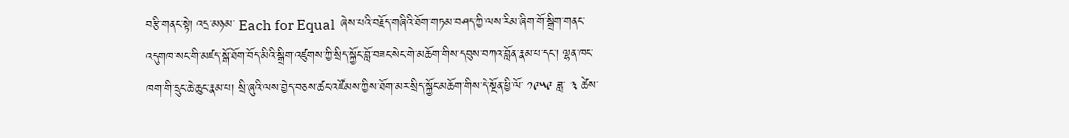བརྩི་གནང་སྟེ། འདྲ་མཉམ་ Each for Equal  ཞེས་པའི་བརྗོད་གཞིའི་ཐོག་གཏམ་བཤད་ཀྱི་ལས་རིམ་ཞིག་གོ་སྒྲིག་གནང་འདུགཁ་སང་གི་མཛད་སྒོ་ཐོག་བོད་མིའི་སྒྲིག་འཛུགས་ཀྱི་སྲིད་སྐྱོང་བློ་བཟང་སེང་གེ་མཆོག་གིས་དབུས་བཀའ་བློན་རྣམ་པ་དང་། ལྷན་ཁང་ཁག་གི་དྲུང་ཆེ་ཆུང་རྣམ་པ། སྲི་ཞུའི་ལས་བྱེད་བཅས་ཚང་འཛོམས་ཀྱིས་ཐོག་མར་སྲིད་སྐྱོང་མཆོག་གིས་དེ་སྔོན་ཕྱི་ལོ་ ༡༩༥༩ ཟླ་ ༣ ཚེས་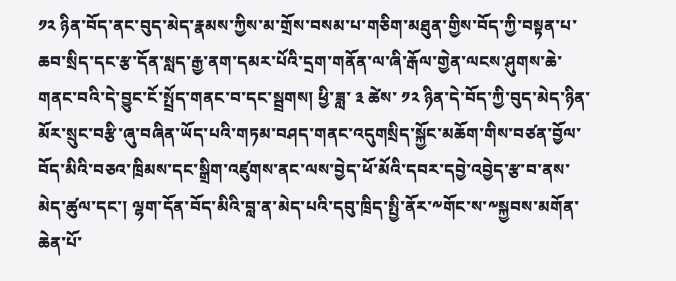༡༢ ཉིན་བོད་ནང་བུད་མེད་རྣམས་ཀྱིས་མ་གྲོས་བསམ་པ་གཅིག་མཐུན་གྱིས་བོད་ཀྱི་བསྟན་པ་ཆབ་སྲིད་དང་རྩ་དོན་སླད་རྒྱ་ནག་དམར་པོའི་དྲག་གནོན་ལ་ཞི་རྒོལ་གྱེན་ལངས་ཤུགས་ཆེ་གནང་བའི་དེ་བྱུང་ངོ་སྤྲོད་གནང་བ་དང་སྦྲགས། ཕྱི་ཟླ་ ༣ ཚེས་ ༡༢ ཉིན་དེ་བོད་ཀྱི་བུད་མེད་ཉིན་མོར་སྲུང་བརྩི་ཞུ་བཞིན་ཡོད་པའི་གཏམ་བཤད་གནང་འདུགསྲིད་སྐྱོང་མཆོག་གིས་བཙན་བྱོལ་བོད་མིའི་བཅའ་ཁྲིམས་དང་སྒྲིག་འཛུགས་ནང་ལས་བྱེད་ཕོ་མོའི་དབར་དབྱེ་འབྱེད་རྩ་བ་ནས་མེད་ཚུལ་དང་། ལྷག་དོན་བོད་མིའི་བླ་ན་མེད་པའི་དབུ་ཁྲིད་སྤྱི་ནོར་༸གོང་ས་༸སྐྱབས་མགོན་ཆེན་པོ་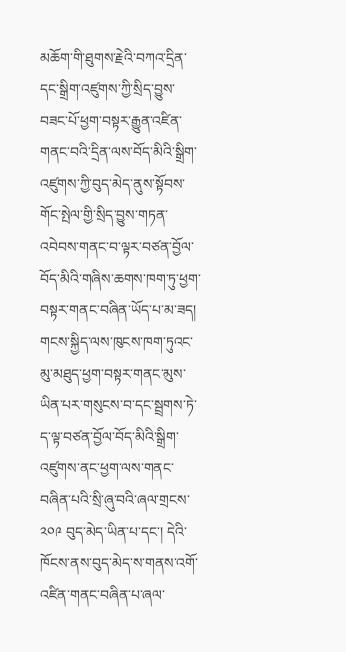མཆོག་གི་ཐུགས་རྗེའི་བཀའ་དྲིན་དང་སྒྲིག་འཛུགས་ཀྱི་སྲིད་བྱུས་བཟང་པོ་ཕྱག་བསྟར་རྒྱུན་འཛིན་གནང་བའི་དྲིན་ལས་བོད་མིའི་སྒྲིག་འཛུགས་ཀྱི་བུད་མེད་ནུས་སྟོབས་གོང་སྤེལ་གྱི་སྲིད་བྱུས་གཏན་འབེབས་གནང་བ་ལྟར་བཙན་བྱོལ་བོད་མིའི་གཞིས་ཆགས་ཁག་ཏུ་ཕྱག་བསྟར་གནང་བཞིན་ཡོད་པ་མ་ཟད། གངས་སྐྱིད་ལས་ཁུངས་ཁག་ཏུའང་མུ་མཐུད་ཕྱག་བསྟར་གནང་མུས་ཡིན་པར་གསུངས་བ་དང་སྦྲགས་ཏེ་ད་ལྟ་བཙན་བྱོལ་བོད་མིའི་སྒྲིག་འཛུགས་ནང་ཕྱག་ལས་གནང་བཞིན་པའི་སྲི་ཞུ་བའི་ཞལ་གྲངས་ ༢༠༩ བུད་མེད་ཡིན་པ་དང་། དེའི་ཁོངས་ནས་བུད་མེད་ས་གནས་འགོ་འཛིན་གནང་བཞིན་པ་ཞལ་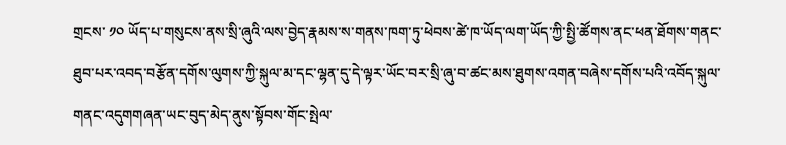གྲངས་ ༡༠ ཡོད་པ་གསུངས་ནས་སྲི་ཞུའི་ལས་བྱེད་རྣམས་ས་གནས་ཁག་ཏུ་ཕེབས་ཚེ་ཁ་ཡོད་ལག་ཡོད་ཀྱི་སྤྱི་ཚོགས་ནང་ཕན་ཐོགས་གནང་ཐུབ་པར་འབད་བརྩོན་དགོས་ལུགས་ཀྱི་སྐུལ་མ་དང་ལྷན་དུ་དེ་ལྟར་ཡོང་བར་སྲི་ཞུ་བ་ཚང་མས་ཐུགས་འགན་བཞེས་དགོས་པའི་འབོད་སྐུལ་གནང་འདུགགཞན་ཡང་བུད་མེད་ནུས་སྟོབས་གོང་སྤེལ་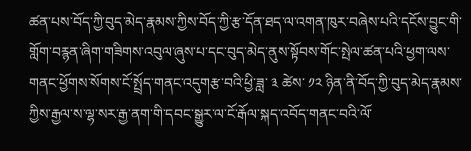ཚན་པས་བོད་ཀྱི་བུད་མེད་རྣམས་ཀྱིས་བོད་ཀྱི་རྩ་དོན་ཐད་ལ་འགན་ཁུར་བཞེས་པའི་དངོས་བྱུང་གི་གློག་བརྙན་ཞིག་གཟིགས་འབུལ་ཞུས་པ་དང་བུད་མེད་ནུས་སྟོབས་གོང་སྤེལ་ཚན་པའི་ཕྱག་ལས་གནང་ཕྱོགས་སོགས་ངོ་སྤྲོད་གནང་འདུགརྩ་བའི་ཕྱི་ཟླ་ ༣ ཚེས་ ༡༢ ཉིན་ནི་བོད་ཀྱི་བུད་མེད་རྣམས་ཀྱིས་རྒྱལ་ས་ལྷ་སར་རྒྱ་ནག་གི་དབང་སྒྱུར་ལ་ངོ་རྒོལ་སྐད་འབོད་གནང་བའི་ལོ་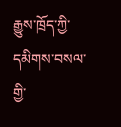རྒྱུས་ཁྲོད་ཀྱི་དམིགས་བསལ་གྱི་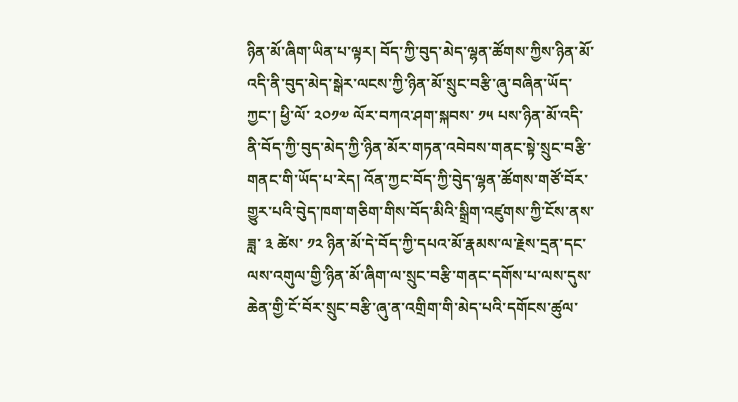ཉིན་མོ་ཞིག་ཡིན་པ་ལྟར། བོད་ཀྱི་བུད་མེད་ལྷན་ཚོགས་ཀྱིས་ཉིན་མོ་འདི་ནི་བུད་མེད་སྒེར་ལངས་ཀྱི་ཉིན་མོ་སྲུང་བརྩི་ཞུ་བཞིན་ཡོད་ཀྱང་། ཕྱི་ལོ་ ༢༠༡༧ ལོར་བཀའ་ཤག་སྐབས་ ༡༥ པས་ཉིན་མོ་འདི་ནི་བོད་ཀྱི་བུད་མེད་ཀྱི་ཉིན་མོར་གཏན་འབེབས་གནང་སྟེ་སྲུང་བརྩི་གནང་གི་ཡོད་པ་རེད། འོན་ཀྱང་བོད་ཀྱི་བེུད་ལྷན་ཚོགས་གཙོ་བོར་གྱུར་པའི་བེུད་ཁག་གཅིག་གིས་བོད་མིའི་སྒྲིག་འཛུགས་ཀྱི་ངོས་ནས་ཟླ་ ༣ ཚེས་ ༡༢ ཉིན་མོ་དེ་བོད་ཀྱི་དཔའ་མོ་རྣམས་ལ་རྗེས་དྲན་དང་ལས་འགུལ་གྱི་ཉིན་མོ་ཞིག་ལ་སྲུང་བརྩི་གནང་དགོས་པ་ལས་དུས་ཆེན་གྱི་ངོ་བོར་སྲུང་བརྩི་ཞུ་ན་འགྲིག་གི་མེད་པའི་དགོངས་ཚུལ་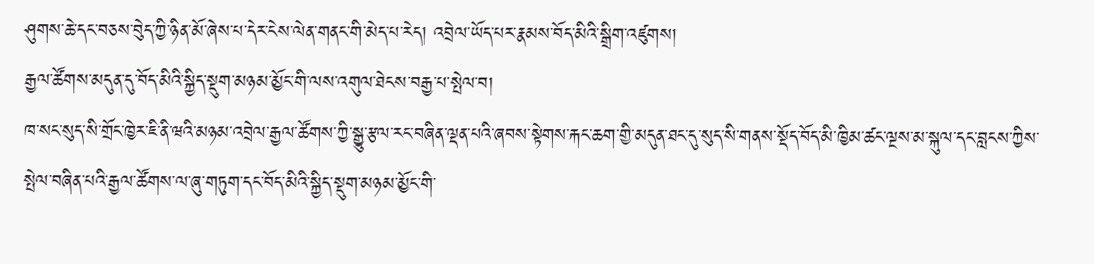ཤུགས་ཆེ་དང་བཅས་བེུད་ཀྱི་ཉིན་མོ་ཞེས་པ་དེར་ངེས་ལེན་གནང་གི་མེད་པ་རེད། འབྲེལ་ཡོད་པར་རྣམས་བོད་མིའི་སྒྲིག་འཛུགས།
རྒྱལ་ཚོགས་མདུན་དུ་བོད་མིའི་སྐྱིད་སྡུག་མཉམ་མྱོང་གི་ལས་འགུལ་ཐེངས་བརྒྱ་པ་སྤེལ་བ།
ཁ་སང་སུད་སི་གྲོང་ཁྱེར་ཇི་ནི་ཝའི་མཉམ་འབྲེལ་རྒྱལ་ཚོགས་ཀྱི་སྒྱུ་རྩལ་རང་བཞིན་ལྡན་པའི་ཞབས་སྟེགས་རྐང་ཆག་གྱི་མདུན་ཐང་དུ་སུད་སི་གནས་སྡོད་བོད་མི་ཁྱིམ་ཚང་ལྔས་མ་སྐུལ་དང་བླངས་ཀྱིས་སྤེལ་བཞིན་པའི་རྒྱལ་ཚོགས་ལ་ཞུ་གཏུག་དང་བོད་མིའི་སྐྱིད་སྡུག་མཉམ་མྱོང་གི་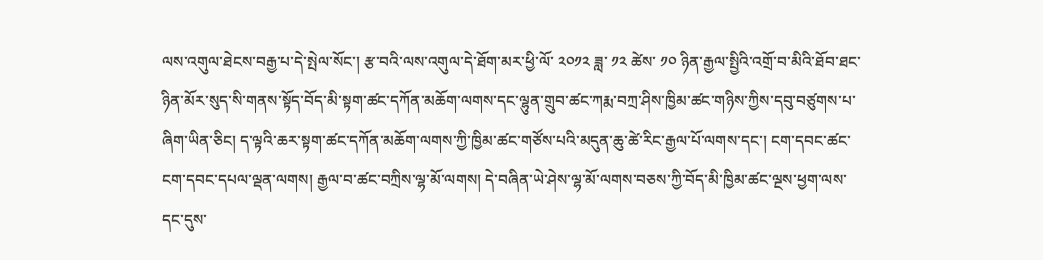ལས་འགུལ་ཐེངས་བརྒྱ་པ་དེ་སྤེལ་སོང་། རྩ་བའི་ལས་འགུལ་དེ་ཐོག་མར་ཕྱི་ལོ་ ༢༠༡༢ ཟླ་ ༡༢ ཚེས་ ༡༠ ཉིན་རྒྱལ་སྤྱིའི་འགྲོ་བ་མིའི་ཐོབ་ཐང་ཉིན་མོར་སུད་སི་གནས་སྟོད་བོད་མི་སྟག་ཚང་དཀོན་མཆོག་ལགས་དང་ལྷུན་གྲུབ་ཚང་ཀརྨ་བཀྲ་ཤིས་ཁྱིམ་ཚང་གཉིས་ཀྱིས་དབུ་བཙུགས་པ་ཞིག་ཡིན་ཅིང། ད་ལྟའི་ཆར་སྟག་ཚང་དཀོན་མཆོག་ལགས་ཀྱི་ཁྱིམ་ཚང་གཙོས་པའི་མདུན་ཆུ་ཚེ་རིང་རྒྱལ་པོ་ལགས་དང་། ངག་དབང་ཚང་ངག་དབང་དཔལ་ལྡན་ལགས། རྒྱལ་བ་ཚང་བཀྲིས་ལྷ་མོ་ལགས། དེ་བཞིན་ཡེ་ཤེས་ལྷ་མོ་ལགས་བཅས་ཀྱི་བོད་མི་ཁྱིམ་ཚང་ལྔས་ཕྱག་ལས་དང་དུས་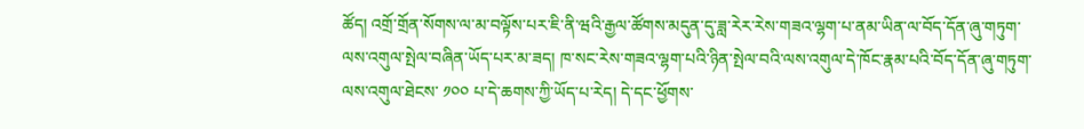ཚོད། འགྲོ་གྲོན་སོགས་ལ་མ་བལྟོས་པར་ཇི་ནི་ཝའི་རྒྱལ་ཚོགས་མདུན་དུ་ཟླ་རེར་རེས་གཟའ་ལྷག་པ་ནམ་ཡིན་ལ་བོད་དོན་ཞུ་གཏུག་ལས་འགུལ་སྤེལ་བཞིན་ཡོད་པར་མ་ཟད། ཁ་སང་རེས་གཟའ་ལྷག་པའི་ཉིན་སྤེལ་བའི་ལས་འགུལ་དེ་ཁོང་རྣམ་པའི་བོད་དོན་ཞུ་གཏུག་ལས་འགུལ་ཐེངས་ ༡༠༠ པ་དེ་ཆགས་ཀྱི་ཡོད་པ་རེད། དེ་དང་ཕྱོགས་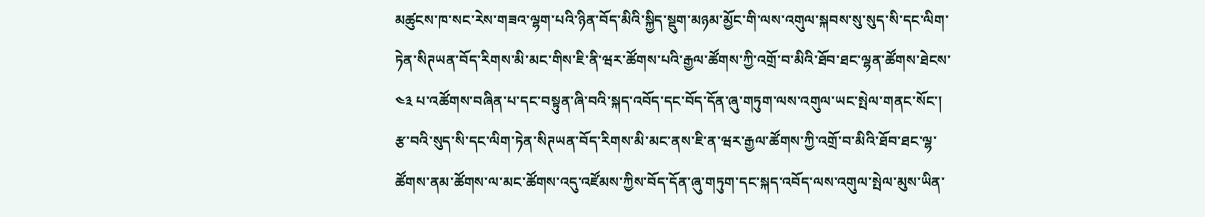མཚུངས་ཁ་སང་རེས་གཟའ་ལྷག་པའི་ཉིན་བོད་མིའི་སྐྱིད་སྡུག་མཉམ་མྱོང་གི་ལས་འགུལ་སྐབས་སུ་སུད་སི་དང་ལིག་ཏེན་སིཊཡན་བོད་རིགས་མི་མང་གིས་ཇི་ནི་ཝར་ཚོགས་པའི་རྒྱལ་ཚོགས་ཀྱི་འགྲོ་བ་མིའི་ཐོབ་ཐང་ལྷན་ཚོགས་ཐེངས་ ༤༣ པ་འཚོགས་བཞིན་པ་དང་བསྟུན་ཞི་བའི་སྐད་འབོད་དང་བོད་དོན་ཞུ་གཏུག་ལས་འགུལ་ཡང་སྤེལ་གནང་སོང་། རྩ་བའི་སུད་སི་དང་ལིག་ཏེན་སིཊཡན་བོད་རིགས་མི་མང་ནས་ཇི་ན་ཝར་རྒྱལ་ཚོགས་ཀྱི་འགྲོ་བ་མིའི་ཐོབ་ཐང་ལྷ་ཚོགས་ནམ་ཚོགས་ལ་མང་ཚོགས་འདུ་འཛོམས་ཀྱིས་བོད་དོན་ཞུ་གཏུག་དང་སྐད་འབོད་ལས་འགུལ་སྤེལ་མུས་ཡིན་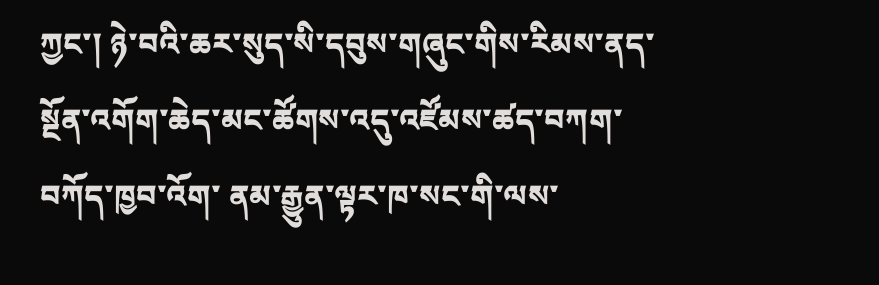ཀྱང་། ཉེ་བའི་ཆར་སུད་སི་དབུས་གཞུང་གིས་རིམས་ནད་སྔོན་འགོག་ཆེད་མང་ཚོགས་འདུ་འཛོམས་ཚད་བཀག་བཀོད་ཁྱབ་འོག་ ནམ་རྒྱུན་ལྟར་ཁ་སང་གི་ལས་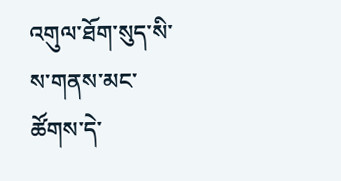འགུལ་ཐོག་སུད་སི་ས་གནས་མང་ཚོགས་དེ་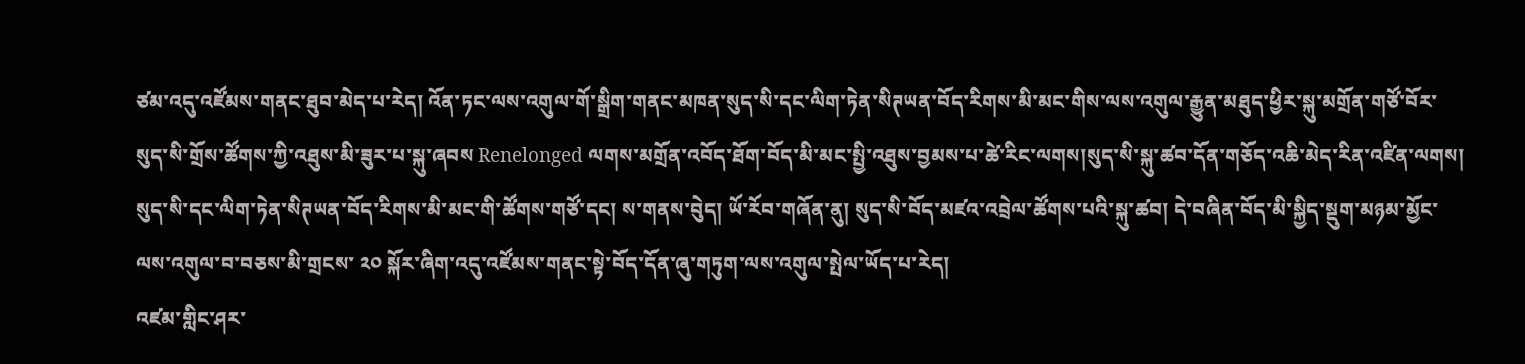ཙམ་འདུ་འཛོམས་གནང་ཐུབ་མེད་པ་རེད། འོན་ཏང་ལས་འགུལ་གོ་སྒྲིག་གནང་མཁན་སུད་སི་དང་ལིག་ཏེན་སིཊཡན་བོད་རིགས་མི་མང་གིས་ལས་འགུལ་རྒྱུན་མཐུད་ཕྱིར་སྐུ་མགྲོན་གཙོ་བོར་སུད་སི་གྲོས་ཚོགས་ཀྱི་འཐུས་མི་ཟུར་པ་སྐུ་ཞབས Renelonged ལགས་མགྲོན་འབོད་ཐོག་བོད་མི་མང་སྤྱི་འཐུས་བྱམས་པ་ཚེ་རིང་ལགས།སུད་སི་སྐུ་ཚབ་དོན་གཅོད་འཆི་མེད་རིན་འཛིན་ལགས། སུད་སི་དང་ལིག་ཏེན་སིཊཡན་བོད་རིགས་མི་མང་གི་ཚོགས་གཙོ་དང། ས་གནས་བེུད། ཡོ་རོབ་གཞོན་ནུ། སུད་སི་བོད་མཛའ་འབྲེལ་ཚོགས་པའི་སྐུ་ཚབ། དེ་བཞིན་བོད་མི་སྐྱིད་སྡུག་མཉམ་མྱོང་ལས་འགུལ་བ་བཅས་མི་གྲངས་ ༢༠ སྐོར་ཞིག་འདུ་འཛོམས་གནང་སྟེ་བོད་དོན་ཞུ་གཏུག་ལས་འགུལ་སྤེལ་ཡོད་པ་རེད།
འཛམ་གླིང་ཤར་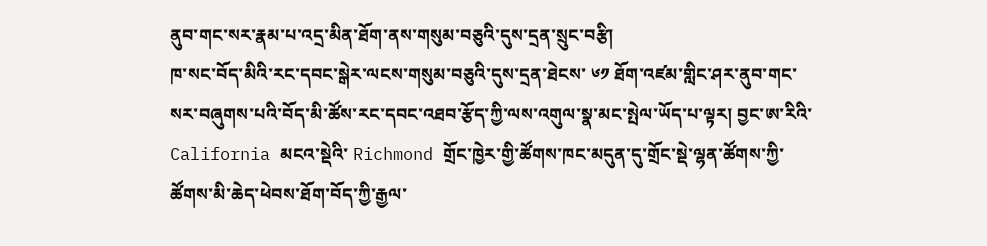ནུབ་གང་སར་རྣམ་པ་འདྲ་མིན་ཐོག་ནས་གསུམ་བཅུའི་དུས་དྲན་སྲུང་བརྩི།
ཁ་སང་བོད་མིའི་རང་དབང་སྒེར་ལངས་གསུམ་བཅུའི་དུས་དྲན་ཐེངས་ ༦༡ ཐོག་འཛམ་གླིང་ཤར་ནུབ་གང་སར་བཞུགས་པའི་བོད་མི་ཚོས་རང་དབང་འཐབ་རྩོད་ཀྱི་ལས་འགུལ་སྣ་མང་སྤེལ་ཡོད་པ་ལྟར། བྱང་ཨ་རིའི་ California མངའ་སྡེའི་ Richmond གྲོང་ཁྱེར་གྱི་ཚོགས་ཁང་མདུན་དུ་གྲོང་སྡེ་ལྷན་ཚོགས་ཀྱི་ཚོགས་མི་ཆེད་ཕེབས་ཐོག་བོད་ཀྱི་རྒྱལ་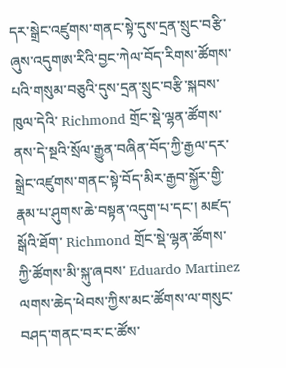དར་སྒྲེང་འཛུགས་གནང་སྟེ་དུས་དྲན་སྲུང་བརྩི་ཞུས་འདུགཨ་རིའི་བྱང་ཀེལ་བོད་རིགས་ཚོགས་པའི་གསུམ་བཅུའི་དུས་དྲན་སྲུང་བརྩི་སྐབས་ཁུལ་དེའི་ Richmond གྲོང་སྡེ་ལྷན་ཚོགས་ནས་དེ་སྔའི་སྲོལ་རྒྱུན་བཞིན་བོད་ཀྱི་རྒྱལ་དར་སྒྲེང་འཛུགས་གནང་སྟེ་བོད་མིར་རྒྱབ་སྐྱོར་གྱི་རྣམ་པ་ཤུགས་ཆེ་བསྟན་འདུག་པ་དང་། མཛད་སྒོའི་ཐོག་ Richmond གྲོང་སྡེ་ལྷན་ཚོགས་ཀྱི་ཚོགས་མི་སྐུ་ཞབས་ Eduardo Martinez ལགས་ཆེད་ཕེབས་ཀྱིས་མང་ཚོགས་ལ་གསུང་བཤད་གནང་བར་ང་ཚོས་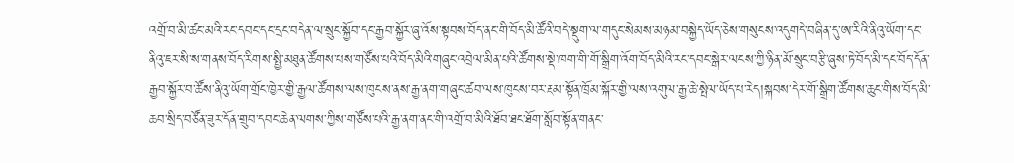འགྲོ་བ་མི་ཚང་མའི་རང་དབང་དང་དྲང་བདེན་ལ་སྲུང་སྐྱོབ་དང་རྒྱབ་སྐྱོར་ཞུ་འོས་སྟབས་བོད་ནང་གི་བོད་མི་ཚོའི་བདེ་སྡུག་ལ་གདུང་སེམས་མཉམ་བསྐྱེད་ཡོད་ཅེས་གསུངས་འདུགདེ་བཞིན་དུ་ཨ་རིའི་ནིའུ་ཡོག་དང་ནིའུ་ཇར་སི་ས་གནས་བོད་རིགས་སྤྱི་མཐུན་ཚོགས་པས་གཙོས་པའི་བོད་མིའི་གཞུང་འབྲེལ་མིན་པའི་ཚོགས་སྡེ་ཁག་གི་གོ་སྒྲིག་འོག་བོད་མིའི་རང་དབང་སྒེར་ལངས་ཀྱི་ཉིན་མོ་སྲུང་བརྩི་ཞུས་ཏེ་བོད་མི་དང་བོད་དོན་རྒྱབ་སྐྱོར་བ་ཚོས་ནིའུ་ཡོག་གྲོང་ཁྱེར་གྱི་རྒྱལ་ཚོགས་ལས་ཁུངས་ནས་རྒྱ་ནག་གཞུང་ཚབ་ལས་ཁུངས་བར་རྔམ་སྟོན་ཁྲོམ་སྐོར་གྱི་ལས་འགུལ་རྒྱ་ཆེ་སྤེལ་ཡོད་པ་རེད།སྐབས་དེར་གོ་སྒྲིག་ཚོགས་ཆུང་གིས་བོད་མི་ཆབ་སྲིད་བཙོན་ཟུར་དོན་གྲུབ་དབང་ཆེན་ལགས་ཀྱིས་གཙོས་པའི་རྒྱ་ནག་ནང་གི་འགྲོ་བ་མིའི་ཐོབ་ཐང་ཐོག་སློབ་སྟོན་གནང་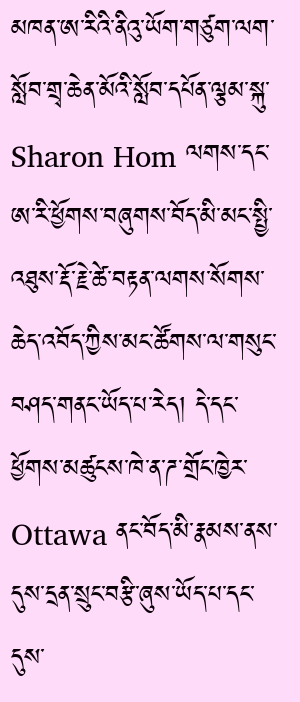མཁན་ཨ་རིའི་ནིའུ་ཡོག་གཙུག་ལག་སློབ་གྲྭ་ཆེན་མོའི་སློབ་དཔོན་ལྕམ་སྐུ་ Sharon Hom ལགས་དང་ཨ་རི་ཕྱོགས་བཞུགས་བོད་མི་མང་སྤྱི་འཐུས་རྡོ་རྗེ་ཚེ་བརྟན་ལགས་སོགས་ཆེད་འབོད་ཀྱིས་མང་ཚོགས་ལ་གསུང་བཤད་གནང་ཡོད་པ་རེད། དེ་དང་ཕྱོགས་མཚུངས་ཁེ་ན་ཌ་གྲོང་ཁྱེར་ Ottawa ནང་བོད་མི་རྣམས་ནས་དུས་དྲན་སྲུང་བརྩི་ཞུས་ཡོད་པ་དང་དུས་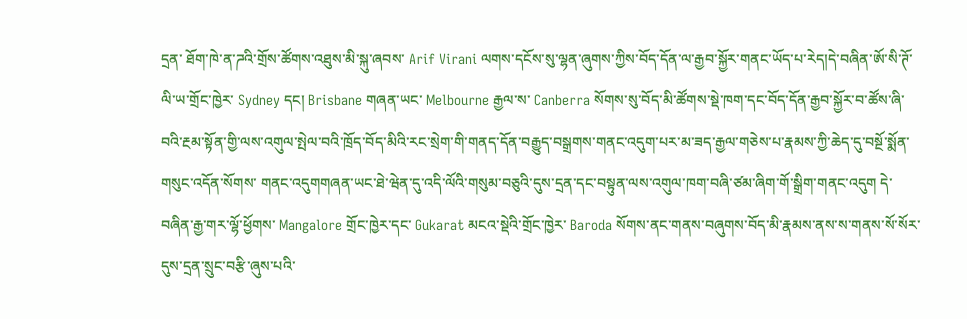དྲན་ ཐོག་ཁེ་ན་ཌའི་གྲོས་ཚོགས་འཐུས་མི་སྐུ་ཞབས་ Arif Virani ལགས་དངོས་སུ་ལྷན་ཞུགས་ཀྱིས་བོད་དོན་ལ་རྒྱབ་སྐྱོར་གནང་ཡོད་པ་རེད།དེ་བཞིན་ཨོ་སི་ཊོ་ལི་ཡ་གྲོང་ཁྱེར་ Sydney དང། Brisbane གཞན་ཡང་ Melbourne རྒྱལ་ས་ Canberra སོགས་སུ་བོད་མི་ཚོགས་སྡེ་ཁག་དང་བོད་དོན་རྒྱབ་སྐྱོར་བ་ཚོས་ཞི་བའི་རྔམ་སྟོན་གྱི་ལས་འགུལ་སྤེལ་བའི་ཁྲོད་བོད་མིའི་རང་སྲེག་གི་གནད་དོན་བརྒྱུད་བསྒྲགས་གནང་འདུག་པར་མ་ཟད་རྒྱལ་གཅེས་པ་རྣམས་ཀྱི་ཆེད་དུ་བསྔོ་སྨོན་གསུང་འདོན་སོགས་ གནང་འདུགགཞན་ཡང་ཐེ་ཝེན་དུ་འདི་ལོའི་གསུམ་བཅུའི་དུས་དྲན་དང་བསྟུན་ལས་འགུལ་ཁག་བཞི་ཙམ་ཞིག་གོ་སྒྲིག་གནང་འདུག དེ་བཞིན་རྒྱ་གར་ལྷོ་ཕྱོགས་ Mangalore གྲོང་ཁྱེར་དང་ Gukarat མངའ་སྡེའི་གྲོང་ཁྱེར་ Baroda སོགས་ནང་གནས་བཞུགས་བོད་མི་རྣམས་ནས་ས་གནས་སོ་སོར་དུས་དྲན་སྲུང་བརྩི་ཞུས་པའི་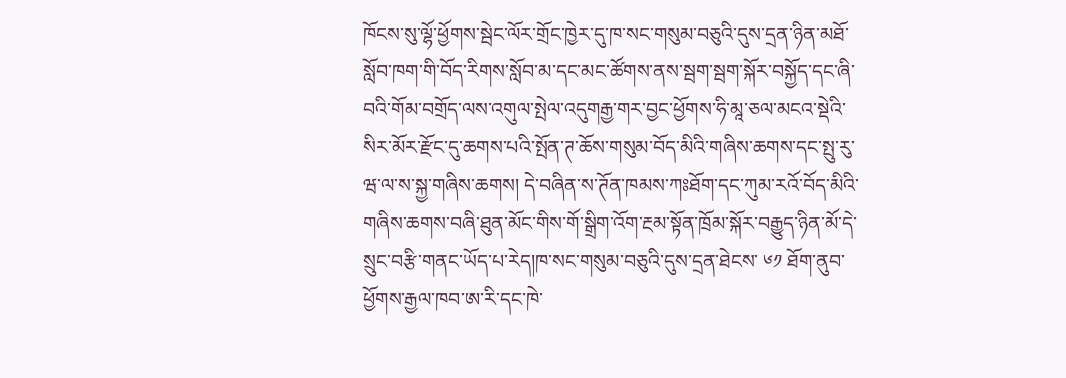ཁོངས་སུ་ལྷོ་ཕྱོགས་སྦེང་ལོར་གྲོང་ཁྱེར་དུ་ཁ་སང་གསུམ་བཅུའི་དུས་དྲན་ཉིན་མཐོ་སློབ་ཁག་གི་བོད་རིགས་སློབ་མ་དང་མང་ཚོགས་ནས་སྦག་སྦག་སྐོར་བསྐྱོད་དང་ཞི་བའི་གོམ་བགྲོད་ལས་འགུལ་སྤེལ་འདུགརྒྱ་གར་བྱང་ཕྱོགས་ཧི་མཱ་ཅལ་མངའ་སྡེའི་སིར་མོར་རྫོང་དུ་ཆགས་པའི་སྤོན་ཊ་ཆོས་གསུམ་བོད་མིའི་གཞིས་ཆགས་དང་སྤུ་རུ་ཝ་ལ་ས་སྐྱ་གཞིས་ཆགས། དེ་བཞིན་ས་ཊོན་ཁམས་ཀཿཐོག་དང་ཀུམ་རའོ་བོད་མིའི་གཞིས་ཆགས་བཞི་ཐུན་མོང་གིས་གོ་སྒྲིག་འོག་རྔམ་སྟོན་ཁྲོམ་སྐོར་བརྒྱུད་ཉིན་མོ་དེ་སྲུང་བརྩི་གནང་ཡོད་པ་རེད།ཁ་སང་གསུམ་བཅུའི་དུས་དྲན་ཐེངས་ ༦༡ ཐོག་ནུབ་ཕྱོགས་རྒྱལ་ཁབ་ཨ་རི་དང་ཁེ་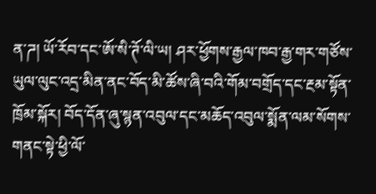ན་ཌ། ཡོ་རོབ་དང་ཨོ་སི་ཊོ་ལི་ཡ། ཤར་ཕྱོགས་རྒྱལ་ཁབ་རྒྱ་གར་གཙོས་ཡུལ་ལུང་འདྲ་མིན་ནང་བོད་མི་ཚོས་ཞི་བའི་གོམ་བགྲོད་དང་རྔམ་སྟོན་ཁྲོམ་སྐོར། བོད་དོན་ཞུ་སྙན་འབུལ་དང་མཆོད་འབུལ་སྨོན་ལམ་སོགས་གནང་སྟེ་ཕྱི་ལོ་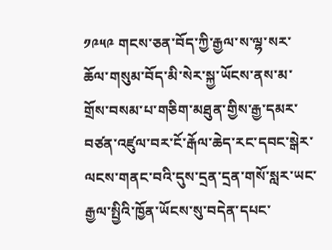༡༩༥༩ གངས་ཅན་བོད་ཀྱི་རྒྱལ་ས་ལྷ་སར་ཆོལ་གསུམ་བོད་མི་སེར་སྐྱ་ཡོངས་ནས་མ་གྲོས་བསམ་པ་གཅིག་མཐུན་གྱིས་རྒྱ་དམར་བཙན་འཛུལ་བར་ངོ་རྒོལ་ཆེད་རང་དབང་སྒེར་ལངས་གནང་བའི་དུས་དྲན་དྲན་གསོ་སླར་ཡང་རྒྱལ་སྤྱིའི་ཁྱོན་ཡོངས་སུ་བདེན་དཔང་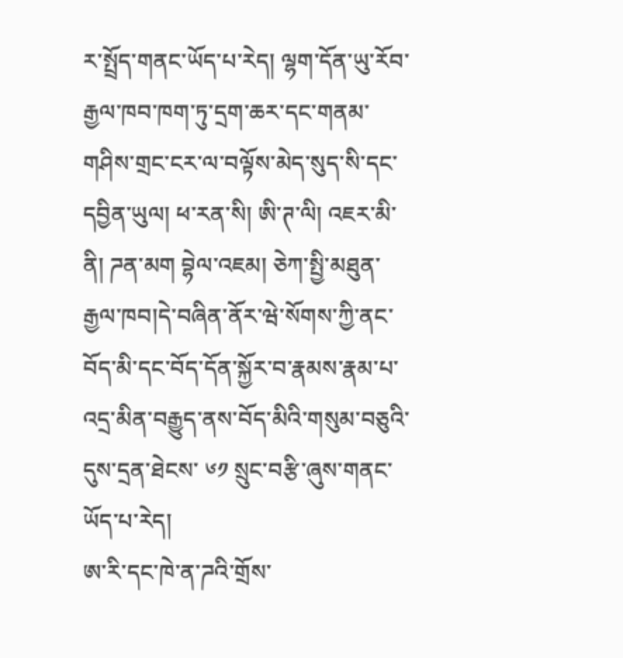ར་སྤྲོད་གནང་ཡོད་པ་རེད། ལྷག་དོན་ཡུ་རོབ་རྒྱལ་ཁབ་ཁག་ཏུ་དྲག་ཆར་དང་གནམ་གཤིས་གྲང་ངར་ལ་བལྟོས་མེད་སུད་སི་དང་དབྱིན་ཡུལ། ཕ་རན་སི། ཨི་ཊ་ལི། འཇར་མི་ནི། ཌན་མག བྷེལ་འཇམ། ཅེཀ་སྤྱི་མཐུན་རྒྱལ་ཁབ།དེ་བཞིན་ནོར་ཝེ་སོགས་ཀྱི་ནང་བོད་མི་དང་བོད་དོན་སྐྱོར་བ་རྣམས་རྣམ་པ་འདྲ་མིན་བརྒྱུད་ནས་བོད་མིའི་གསུམ་བཅུའི་དུས་དྲན་ཐེངས་ ༦༡ སྲུང་བརྩི་ཞུས་གནང་ཡོད་པ་རེད།
ཨ་རི་དང་ཁེ་ན་ཌའི་གྲོས་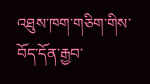འཐུས་ཁག་གཅིག་གིས་བོད་དོན་རྒྱབ་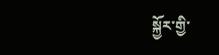སྐྱོར་གྱི་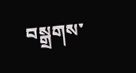བསྒྲགས་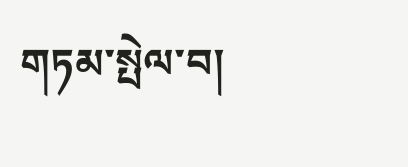གཏམ་སྤེལ་བ།